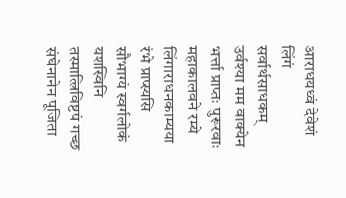आराधयध्वं देवेशं लिंगं सर्वार्थसाधकम्
उर्वश्या मम वाक्येन भर्त्ता प्राप्तः पुरूरवाः
महाकालवने रम्ये लिंगाराधनकाम्यया
रंभे प्राप्स्यसि सौभाग्यं स्वर्गलोकं यशस्विनि
तस्मात्त्रिविष्टपं गच्छ संघेनानेन पूजिता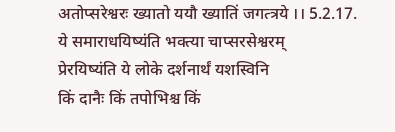अतोप्सरेश्वरः ख्यातो ययौ ख्यातिं जगत्त्रये ।। 5.2.17.
ये समाराधयिष्यंति भक्त्या चाप्सरसेश्वरम्
प्रेरयिष्यंति ये लोके दर्शनार्थं यशस्विनि
किं दानैः किं तपोभिश्च किं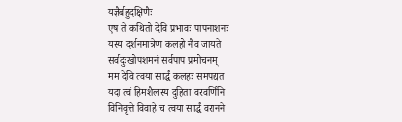यज्ञैर्बहुदक्षिणैः
एष ते कथितो देवि प्रभावः पापनाशनः
यस्य दर्शनमात्रेण कलहो नैव जायते
सर्वदुःखोपशमनं सर्वपाप प्रमोचनम्
मम देवि त्वया सार्द्धं कलहः समपद्यत
यदा त्वं हिमशैलस्य दुहिता वरवर्णिनि
विनिवृत्ते विवाहे च त्वया सार्द्धं वरानने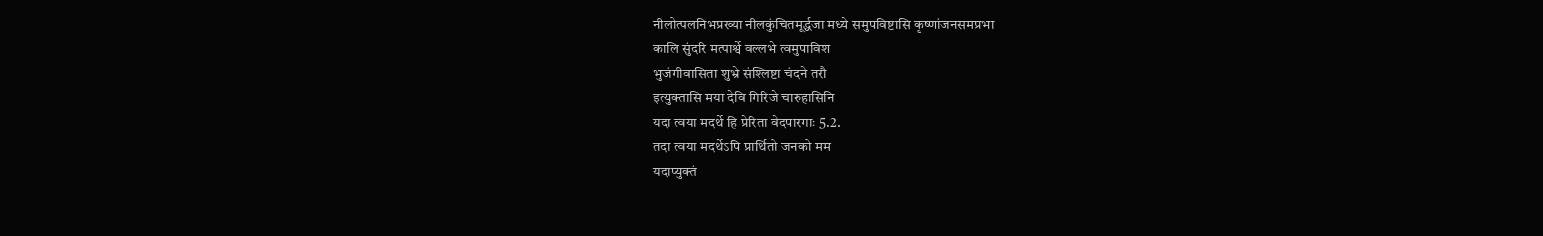नीलोत्पलनिभप्रख्या नीलकुंचितमूर्द्धजा मध्ये समुपविष्टासि कृष्णांजनसमप्रभा
कालि सुंदरि मत्पार्श्वे वल्लभे त्वमुपाविश
भुजंगीवासिता शुभ्रे संश्लिष्टा चंदने तरौ
इत्युक्तासि मया देवि गिरिजे चारुहासिनि
यदा त्वया मदर्थे हि प्रेरिता वेदपारगाः 5.2.
तदा त्वया मदर्थेऽपि प्रार्थितो जनको मम
यदाप्युक्तं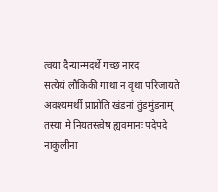त्वया दैन्यान्मदर्थे गच्छ नारद
सत्येयं लौकिकी गाथा न वृथा परिजायते
अवश्यमर्थी प्राप्नोति खंडनां तुंडमुंडनाम्
तस्या मे नियतस्त्वेष ह्यवमानः पदेपदे
नाकुलीना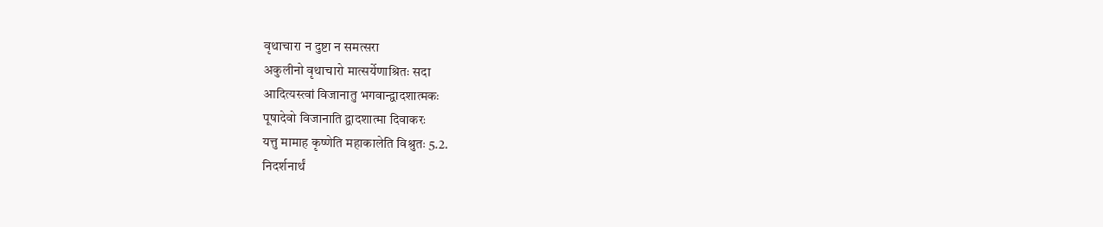वृथाचारा न दुष्टा न समत्सरा
अकुलीनो वृथाचारो मात्सर्येणाश्रितः सदा
आदित्यस्त्वां विजानातु भगवान्द्वादशात्मकः
पूषादेवो विजानाति द्वादशात्मा दिवाकरः
यत्तु मामाह कृष्णेति महाकालेति विश्रुतः 5.2.
निदर्शनार्थं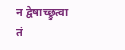न द्वेषाच्छ्रुत्वा तं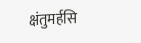क्षंतुमर्हसि